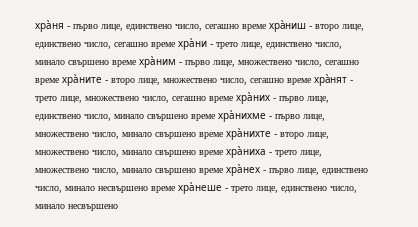хра̀ня - първо лице, единствено число, сегашно време хра̀ниш - второ лице, единствено число, сегашно време хра̀ни - трето лице, единствено число, минало свършено време хра̀ним - първо лице, множествено число, сегашно време хра̀ните - второ лице, множествено число, сегашно време хра̀нят - трето лице, множествено число, сегашно време хра̀них - първо лице, единствено число, минало свършено време хра̀нихме - първо лице, множествено число, минало свършено време хра̀нихте - второ лице, множествено число, минало свършено време хра̀ниха - трето лице, множествено число, минало свършено време хра̀нех - първо лице, единствено число, минало несвършено време хра̀неше - трето лице, единствено число, минало несвършено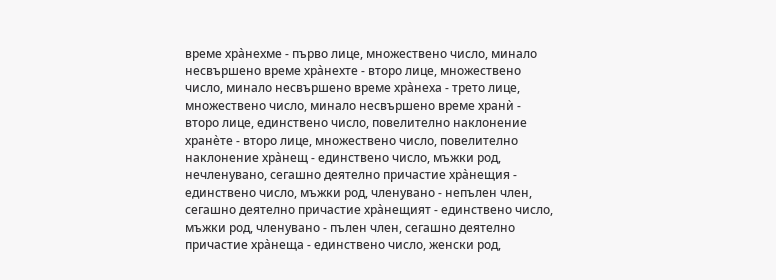време хра̀нехме - първо лице, множествено число, минало несвършено време хра̀нехте - второ лице, множествено число, минало несвършено време хра̀неха - трето лице, множествено число, минало несвършено време хранѝ - второ лице, единствено число, повелително наклонение хранѐте - второ лице, множествено число, повелително наклонение хра̀нещ - единствено число, мъжки род, нечленувано, сегашно деятелно причастие хра̀нещия - единствено число, мъжки род, членувано - непълен член, сегашно деятелно причастие хра̀нещият - единствено число, мъжки род, членувано - пълен член, сегашно деятелно причастие хра̀неща - единствено число, женски род,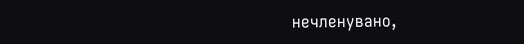нечленувано,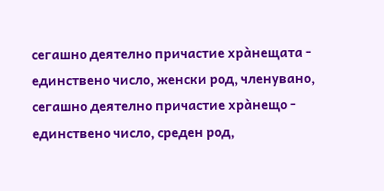сегашно деятелно причастие хра̀нещата - единствено число, женски род, членувано, сегашно деятелно причастие хра̀нещо - единствено число, среден род,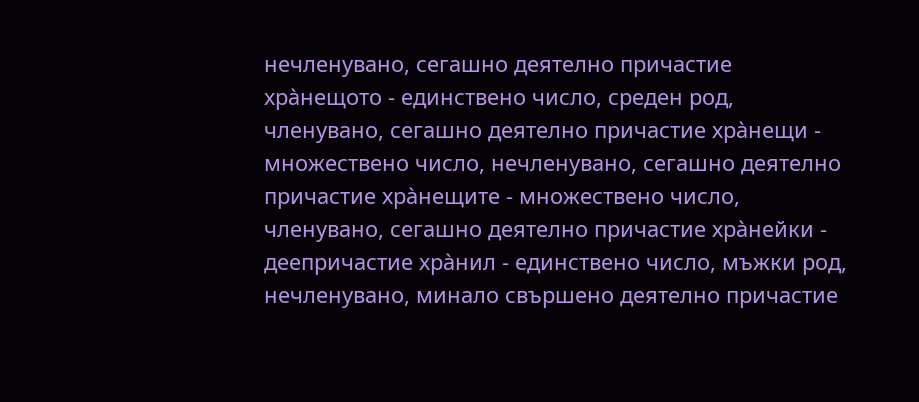нечленувано, сегашно деятелно причастие хра̀нещото - единствено число, среден род, членувано, сегашно деятелно причастие хра̀нещи - множествено число, нечленувано, сегашно деятелно причастие хра̀нещите - множествено число, членувано, сегашно деятелно причастие хра̀нейки - деепричастие хра̀нил - единствено число, мъжки род, нечленувано, минало свършено деятелно причастие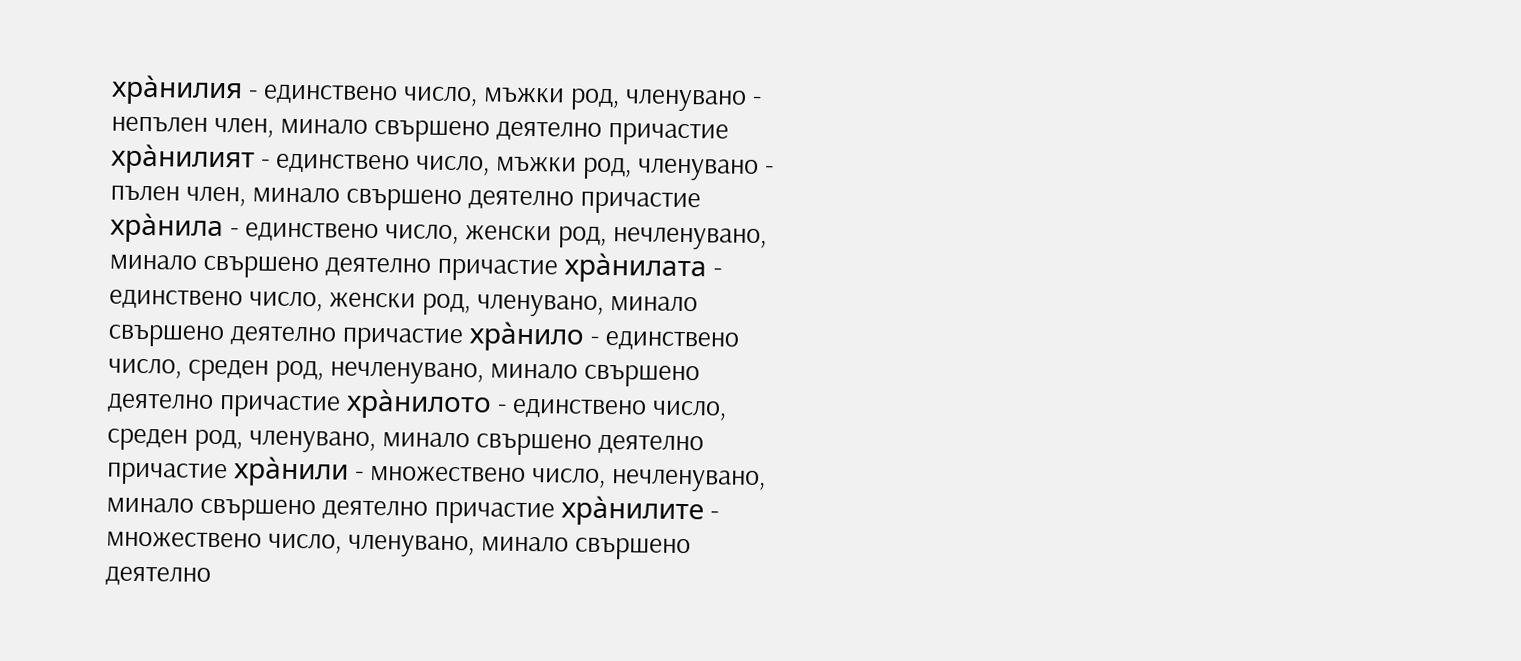хра̀нилия - единствено число, мъжки род, членувано - непълен член, минало свършено деятелно причастие хра̀нилият - единствено число, мъжки род, членувано - пълен член, минало свършено деятелно причастие хра̀нила - единствено число, женски род, нечленувано, минало свършено деятелно причастие хра̀нилата - единствено число, женски род, членувано, минало свършено деятелно причастие хра̀нило - единствено число, среден род, нечленувано, минало свършено деятелно причастие хра̀нилото - единствено число, среден род, членувано, минало свършено деятелно причастие хра̀нили - множествено число, нечленувано, минало свършено деятелно причастие хра̀нилите - множествено число, членувано, минало свършено деятелно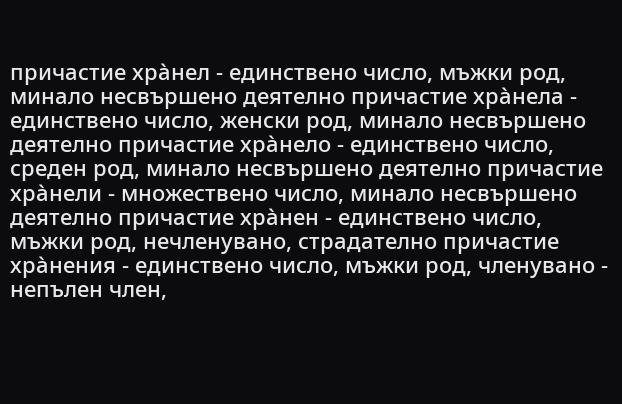причастие хра̀нел - единствено число, мъжки род, минало несвършено деятелно причастие хра̀нела - единствено число, женски род, минало несвършено деятелно причастие хра̀нело - единствено число, среден род, минало несвършено деятелно причастие хра̀нели - множествено число, минало несвършено деятелно причастие хра̀нен - единствено число, мъжки род, нечленувано, страдателно причастие хра̀нения - единствено число, мъжки род, членувано - непълен член,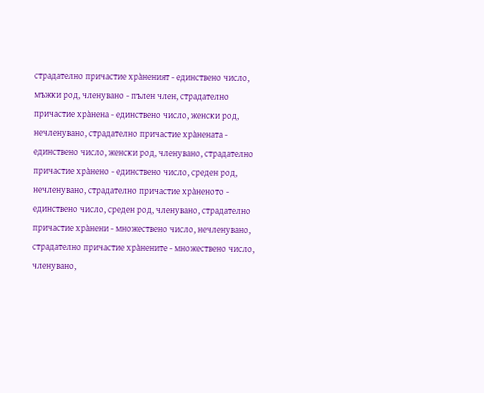страдателно причастие хра̀неният - единствено число, мъжки род, членувано - пълен член, страдателно причастие хра̀нена - единствено число, женски род, нечленувано, страдателно причастие хра̀нената - единствено число, женски род, членувано, страдателно причастие хра̀нено - единствено число, среден род, нечленувано, страдателно причастие хра̀неното - единствено число, среден род, членувано, страдателно причастие хра̀нени - множествено число, нечленувано, страдателно причастие хра̀нените - множествено число, членувано,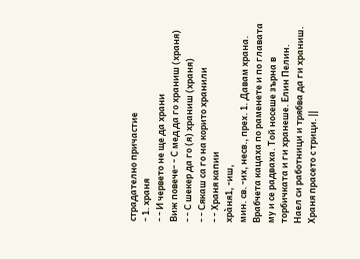страдателно причастие
- 1. храня
- - И червето не ще да храни
Виж повече- - С мед да го храниш (храня)
- - С шекер да го (я) храниш (храня)
- - Сякаш са го на корито хранили
- - Храня капии
хрàня1, -иш,
мин. св. -их, несв., прех. 1. Давам храна. Врабчета кацаха по раменете и по главата му и се радваха. Той носеше зърна в торбичката и ги хранеше. Елин Пелин. Наел си работници и трябва да ги храниш. Храня прасето с трици. ||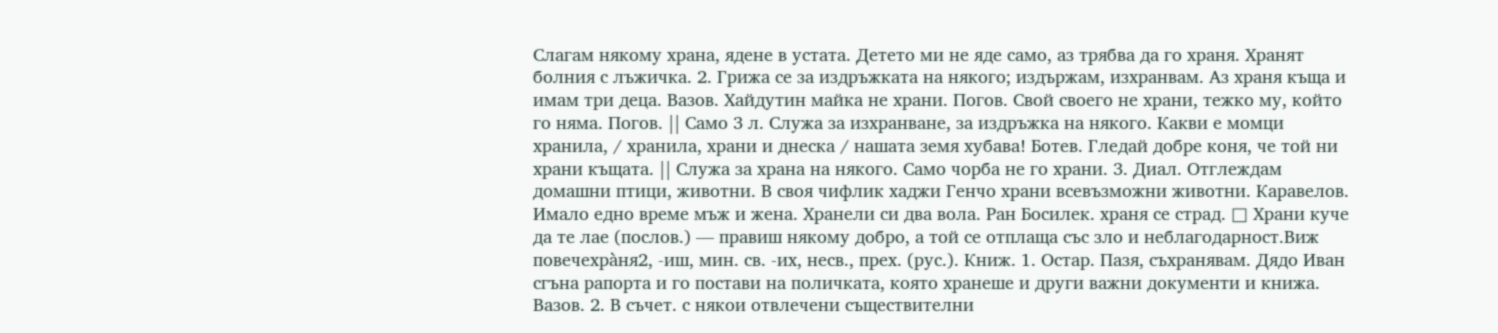Слагам някому храна, ядене в устата. Детето ми не яде само, аз трябва да го храня. Хранят болния с лъжичка. 2. Грижа се за издръжката на някого; издържам, изхранвам. Аз храня къща и имам три деца. Вазов. Хайдутин майка не храни. Погов. Свой своего не храни, тежко му, който го няма. Погов. || Само 3 л. Служа за изхранване, за издръжка на някого. Какви е момци хранила, / хранила, храни и днеска / нашата земя хубава! Ботев. Гледай добре коня, че той ни храни къщата. || Служа за храна на някого. Само чорба не го храни. 3. Диал. Отглеждам домашни птици, животни. В своя чифлик хаджи Генчо храни всевъзможни животни. Каравелов. Имало едно време мъж и жена. Хранели си два вола. Ран Босилек. храня се страд. □ Храни куче да те лае (послов.) — правиш някому добро, а той се отплаща със зло и неблагодарност.Виж повечехрàня2, -иш, мин. св. -их, несв., прех. (рус.). Книж. 1. Остар. Пазя, съхранявам. Дядо Иван сгъна рапорта и го постави на поличката, която хранеше и други важни документи и книжа. Вазов. 2. В съчет. с някои отвлечени съществителни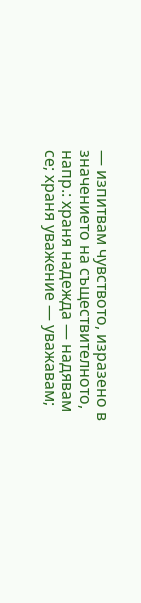— изпитвам чувството, изразено в значението на съществителното, напр.: храня надежда — надявам се; храня уважение — уважавам;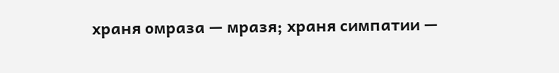храня омраза — мразя; храня симпатии —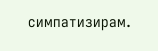симпатизирам.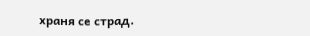храня се страд.